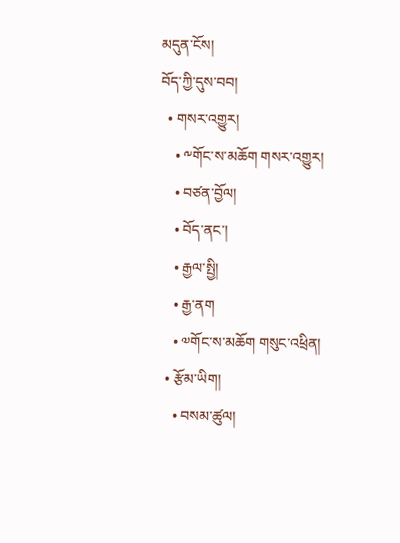མདུན་ངོས།
བོད་ཀྱི་དུས་བབ།
  • གསར་འགྱུར།
    • ༸གོང་ས་མཆོག གསར་འགྱུར།
    • བཙན་བྱོལ།
    • བོད་ནང་།
    • རྒྱལ་སྤྱི།
    • རྒྱ་ནག
    • ༧གོང་ས་མཆོག གསུང་འཕྲིན།
  • རྩོམ་ཡིག།
    • བསམ་ཚུལ།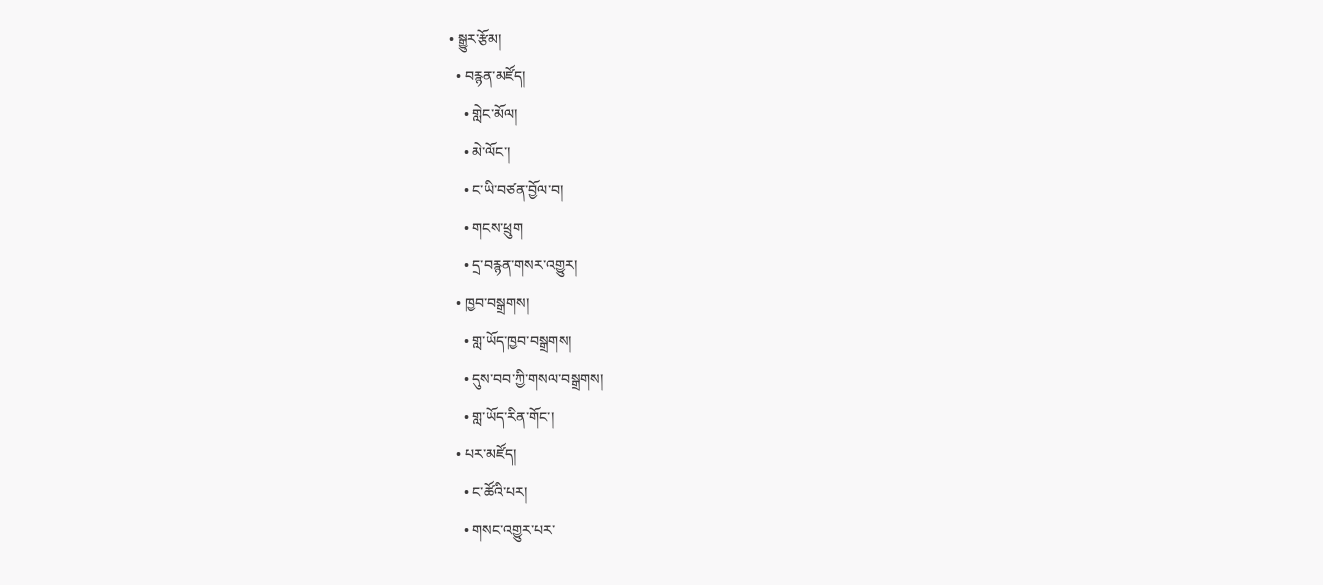• སྒྱུར་རྩོམ།
  • བརྙན་མཛོད།
    • གླེང་མོལ།
    • མེ་ལོང་།
    • ང་ཡི་བཙན་བྱོལ་བ།
    • གངས་ཕྲུག
    • དྲ་བརྙན་གསར་འགྱུར།
  • ཁྱབ་བསྒྲགས།
    • གླ་ཡོད་ཁྱབ་བསྒྲགས།
    • དུས་བབ་ཀྱི་གསལ་བསྒྲགས།
    • གླ་ཡོད་རིན་གོང་།
  • པར་མཛོད།
    • ང་ཚོའི་པར།
    • གསང་འགྱུར་པར་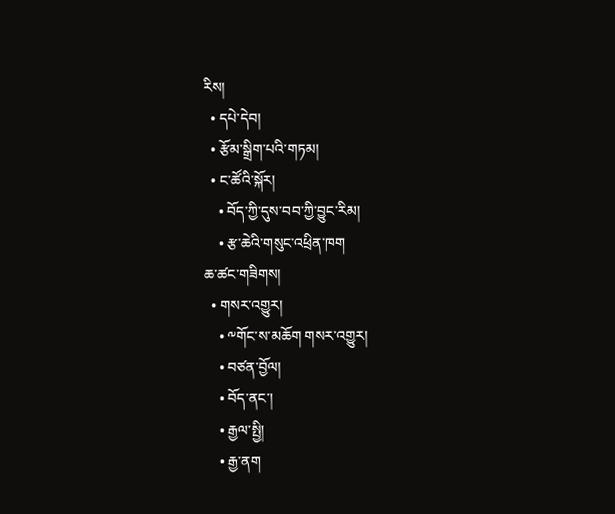རིས།
  • དཔེ་དེབ།
  • རྩོམ་སྒྲིག་པའི་གཏམ།
  • ང་ཚོའི་སྐོར།
    • བོད་ཀྱི་དུས་བབ་ཀྱི་བྱུང་རིམ།
    • རྩ་ཆེའི་གསུང་འཕྲིན་ཁག
ཆ་ཚང་གཟིགས།
  • གསར་འགྱུར།
    • ༸གོང་ས་མཆོག གསར་འགྱུར།
    • བཙན་བྱོལ།
    • བོད་ནང་།
    • རྒྱལ་སྤྱི།
    • རྒྱ་ནག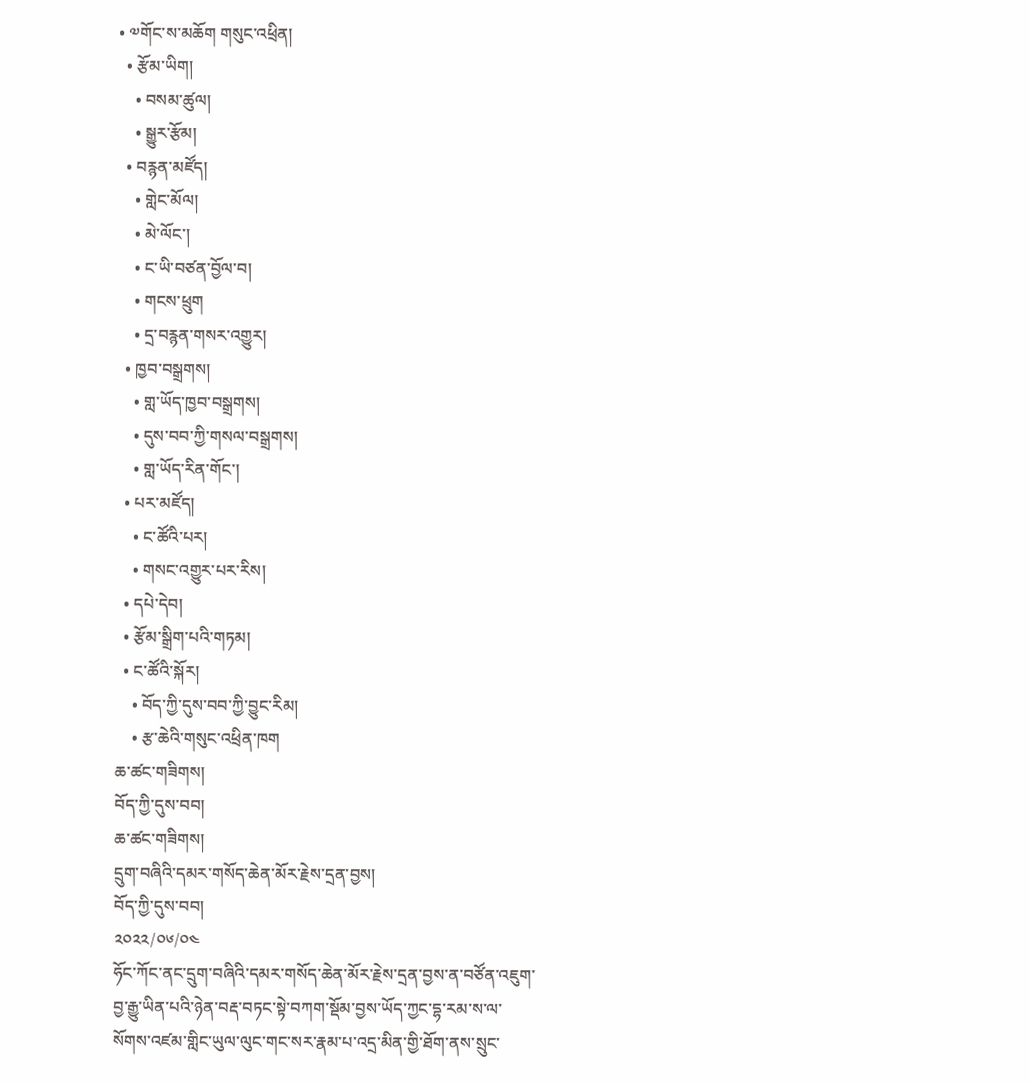• ༧གོང་ས་མཆོག གསུང་འཕྲིན།
  • རྩོམ་ཡིག།
    • བསམ་ཚུལ།
    • སྒྱུར་རྩོམ།
  • བརྙན་མཛོད།
    • གླེང་མོལ།
    • མེ་ལོང་།
    • ང་ཡི་བཙན་བྱོལ་བ།
    • གངས་ཕྲུག
    • དྲ་བརྙན་གསར་འགྱུར།
  • ཁྱབ་བསྒྲགས།
    • གླ་ཡོད་ཁྱབ་བསྒྲགས།
    • དུས་བབ་ཀྱི་གསལ་བསྒྲགས།
    • གླ་ཡོད་རིན་གོང་།
  • པར་མཛོད།
    • ང་ཚོའི་པར།
    • གསང་འགྱུར་པར་རིས།
  • དཔེ་དེབ།
  • རྩོམ་སྒྲིག་པའི་གཏམ།
  • ང་ཚོའི་སྐོར།
    • བོད་ཀྱི་དུས་བབ་ཀྱི་བྱུང་རིམ།
    • རྩ་ཆེའི་གསུང་འཕྲིན་ཁག
ཆ་ཚང་གཟིགས།
བོད་ཀྱི་དུས་བབ།
ཆ་ཚང་གཟིགས།
དྲུག་བཞིའི་དམར་གསོད་ཆེན་མོར་རྗེས་དྲན་བྱས།
བོད་ཀྱི་དུས་བབ།
༢༠༢༢/༠༦/༠༤
ཧོང་ཀོང་ནང་དྲུག་བཞིའི་དམར་གསོད་ཆེན་མོར་རྗེས་དྲན་བྱས་ན་བཙོན་འཇུག་བྱ་རྒྱུ་ཡིན་པའི་ཉེན་བརྡ་བཏང་སྟེ་བཀག་སྡོམ་བྱས་ཡོད་ཀྱང་དྷ་རམ་ས་ལ་སོགས་འཛམ་གླིང་ཡུལ་ལུང་གང་སར་རྣམ་པ་འདྲ་མིན་གྱི་ཐོག་ནས་སྲུང་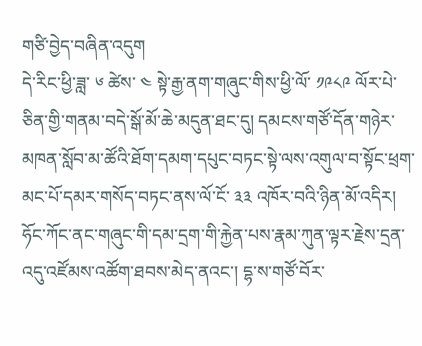གཙི་བྱེད་བཞིན་འདུག
དེ་རིང་ཕྱི་ཟླ་ ༦ ཚེས་ ༤ སྟེ་རྒྱ་ནག་གཞུང་གིས་ཕྱི་ལོ་ ༡༩༨༩ ལོར་པེ་ཅིན་གྱི་གནམ་བདེ་སྒོ་མོ་ཆེ་མདུན་ཐང་དུ། དམངས་གཙོ་དོན་གཉེར་མཁན་སློབ་མ་ཚོའི་ཐོག་དམག་དཔུང་བཏང་སྟེ་ལས་འགུལ་བ་སྟོང་ཕྲག་མང་པོ་དམར་གསོད་བཏང་ནས་ལོ་ངོ་ ༣༣ འཁོར་བའི་ཉིན་མོ་འདིར། ཧོང་ཀོང་ནང་གཞུང་གི་དམ་དྲག་གི་རྐྱེན་པས་རྣམ་ཀུན་ལྟར་རྗེས་དྲན་འདུ་འཛོམས་འཚོག་ཐབས་མེད་ནའང་། དྷ་ས་གཙོ་བོར་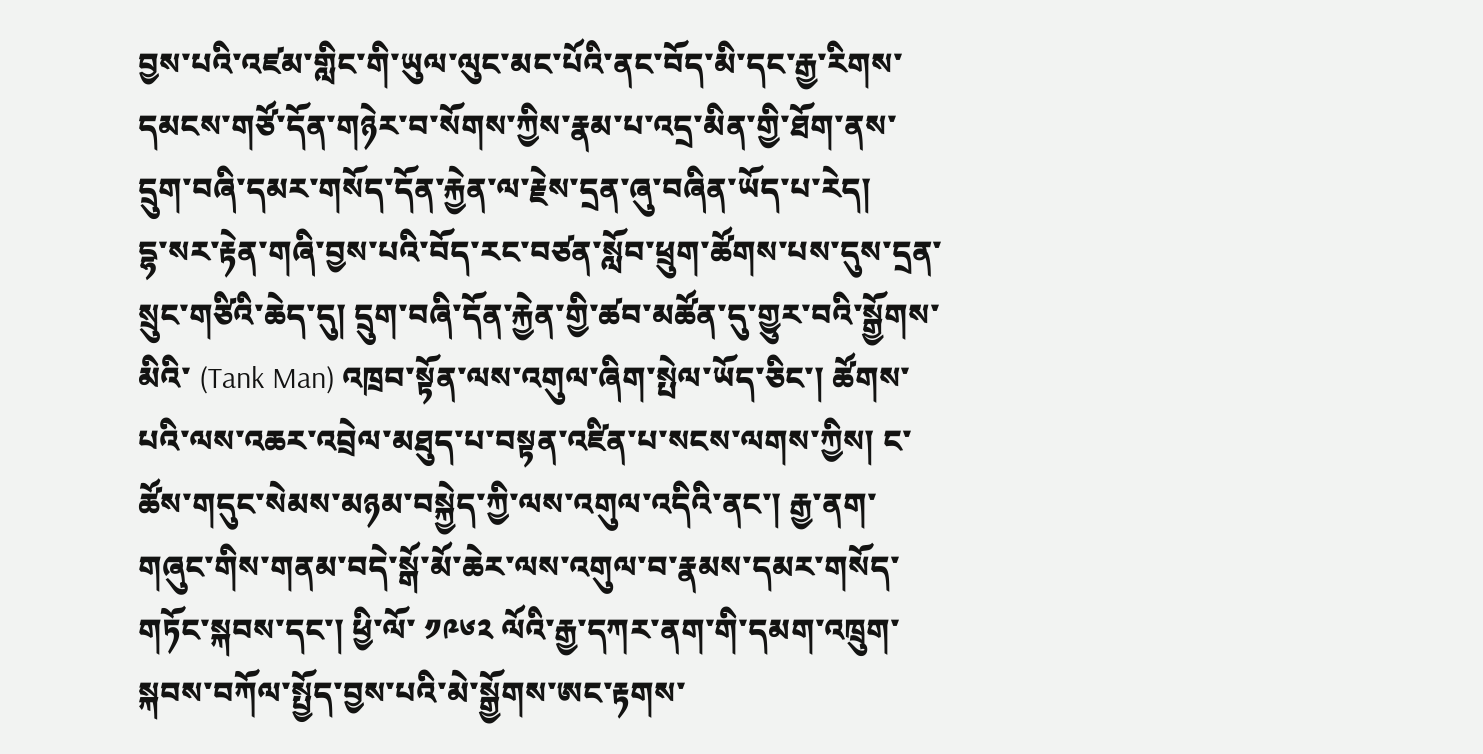བྱས་པའི་འཛམ་གླིང་གི་ཡུལ་ལུང་མང་པོའི་ནང་བོད་མི་དང་རྒྱ་རིགས་དམངས་གཙོ་དོན་གཉེར་བ་སོགས་ཀྱིས་རྣམ་པ་འདྲ་མིན་གྱི་ཐོག་ནས་དྲུག་བཞི་དམར་གསོད་དོན་རྐྱེན་ལ་རྗེས་དྲན་ཞུ་བཞིན་ཡོད་པ་རེད།
དྷ་སར་རྟེན་གཞི་བྱས་པའི་བོད་རང་བཙན་སློབ་ཕྲུག་ཚོགས་པས་དུས་དྲན་སྲུང་གཙིའི་ཆེད་དུ། དྲུག་བཞི་དོན་རྐྱེན་གྱི་ཚབ་མཚོན་དུ་གྱུར་བའི་སྒྱོགས་མིའི་ (Tank Man) འཁྲབ་སྟོན་ལས་འགུལ་ཞིག་སྤེལ་ཡོད་ཅིང་། ཚོགས་པའི་ལས་འཆར་འབྲེལ་མཐུད་པ་བསྟན་འཛིན་པ་སངས་ལགས་ཀྱིས། ང་ཚོས་གདུང་སེམས་མཉམ་བསྐྱེད་ཀྱི་ལས་འགུལ་འདིའི་ནང་། རྒྱ་ནག་གཞུང་གིས་གནམ་བདེ་སྒོ་མོ་ཆེར་ལས་འགུལ་བ་རྣམས་དམར་གསོད་གཏོང་སྐབས་དང་། ཕྱི་ལོ་ ༡༩༦༢ ལོའི་རྒྱ་དཀར་ནག་གི་དམག་འཁྲུག་སྐབས་བཀོལ་སྤྱོད་བྱས་པའི་མེ་སྒྱོགས་ཨང་རྟགས་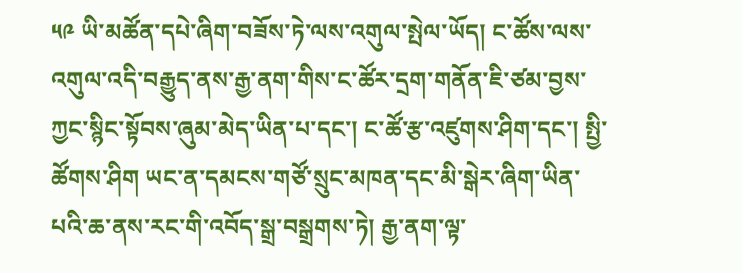༥༩ ཡི་མཚོན་དཔེ་ཞིག་བཟོས་ཏེ་ལས་འགུལ་སྤེལ་ཡོད། ང་ཚོས་ལས་འགུལ་འདི་བརྒྱུད་ནས་རྒྱ་ནག་གིས་ང་ཚོར་དྲག་གནོན་ཇི་ཙམ་བྱས་ཀྱང་སྙིང་སྟོབས་ཞུམ་མེད་ཡིན་པ་དང་། ང་ཚོ་རྩ་འཛུགས་ཤིག་དང་། སྤྱི་ཚོགས་ཤིག ཡང་ན་དམངས་གཙོ་སྲུང་མཁན་དང་མི་སྒེར་ཞིག་ཡིན་པའི་ཆ་ནས་རང་གི་འབོད་སྒྲ་བསྒྲགས་ཏེ། རྒྱ་ནག་ལྟ་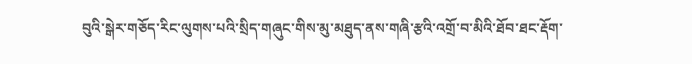བུའི་སྒེར་གཅོད་རིང་ལུགས་པའི་སྲིད་གཞུང་གིས་མུ་མཐུད་ནས་གཞི་རྩའི་འགྲོ་བ་མིའི་ཐོབ་ཐང་རྡོག་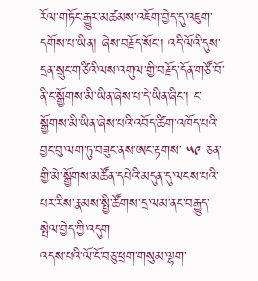རོལ་གཏོང་རྒྱུར་མཚམས་འཇོག་བྱེད་དུ་འཇུག་དགོས་པ་ཡིན། ཞེས་བརྗོད་སོང་། འདི་ལོའི་དུས་དྲན་སྲུང་གཙིའི་ལས་འགུལ་གྱི་བརྗོད་དོན་གཙོ་བོ་ནི་ང་སྒྱོགས་མི་ཡིན་ཞེས་པ་དེ་ཡིན་ཞིང་། ང་སྒྱོགས་མི་ཡིན་ཞེས་པའི་འབོད་ཚིག་འཁོད་པའི་བྱང་བུ་ལག་ཏུ་བཟུང་ནས་ཨང་རྟགས་ ༥༩ ཅན་གྱི་མེ་སྒྱོགས་མཚོན་དཔེའི་མདུན་དུ་ལངས་པའི་པར་རིས་རྣམས་སྤྱི་ཚོགས་དྲ་ལམ་ནང་བརྒྱུད་སྤེལ་བྱེད་ཀྱི་འདུག
འདས་པའི་ལོ་ངོ་བཅུ་ཕྲག་གསུམ་ལྷག་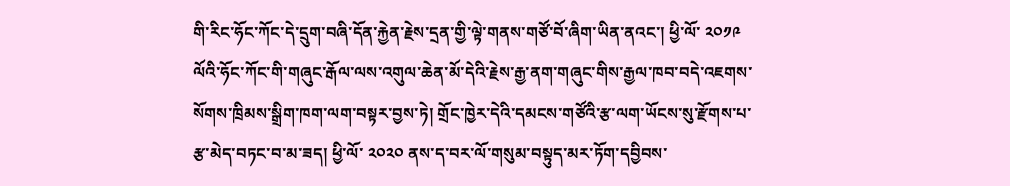གི་རིང་ཧོང་ཀོང་དེ་དྲུག་བཞི་དོན་རྐྱེན་རྗེས་དྲན་གྱི་ལྟེ་གནས་གཙོ་བོ་ཞིག་ཡིན་ནའང་། ཕྱི་ལོ་ ༢༠༡༩ ལོའི་ཧོང་ཀོང་གི་གཞུང་རྒོལ་ལས་འགུལ་ཆེན་མོ་དེའི་རྗེས་རྒྱ་ནག་གཞུང་གིས་རྒྱལ་ཁབ་བདེ་འཇགས་སོགས་ཁྲིམས་སྒྲིག་ཁག་ལག་བསྟར་བྱས་ཏེ། གྲོང་ཁྱེར་དེའི་དམངས་གཙོའི་རྩ་ལག་ཡོངས་སུ་རྫོགས་པ་རྩ་མེད་བཏང་བ་མ་ཟད། ཕྱི་ལོ་ ༢༠༢༠ ནས་ད་བར་ལོ་གསུམ་བསྟུད་མར་ཏོག་དབྱིབས་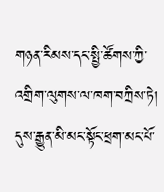གཉན་རིམས་དང་སྤྱི་ཚོགས་ཀྱི་འགྲིག་ལུགས་ལ་ཁག་བཀྲིས་ཏེ། དུས་རྒྱུན་མི་མང་སྟོང་ཕྲག་མང་པོ་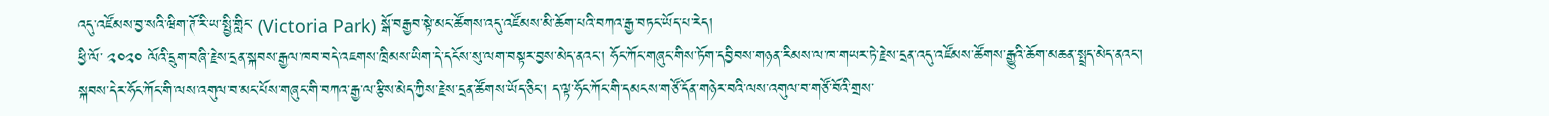འདུ་འཛོམས་བྱ་སའི་ཝིག་ཊོ་རི་ཡ་སྤྱི་གླིང་ (Victoria Park) སྒོ་བརྒྱབ་སྟེ་མང་ཚོགས་འདུ་འཛོམས་མི་ཆོག་པའི་བཀའ་རྒྱ་བཏང་ཡོད་པ་རེད།
ཕྱི་ལོ་ ༢༠༢༠ ལོའི་དྲུག་བཞི་རྗེས་དྲན་སྐབས་རྒྱལ་ཁབ་བདེ་འཇགས་ཁྲིམས་ཡིག་དེ་དངོས་སུ་ལག་བསྟར་བྱས་མེད་ནའང་། ཧོང་ཀོང་གཞུང་གིས་ཏོག་དབྱིབས་གཉན་རིམས་ལ་ཁ་གཡར་ཏེ་རྗེས་དྲན་འདུ་འཛོམས་ཚོགས་རྒྱུའི་ཆོག་མཆན་སྤྲད་མེད་ནའང་། སྐབས་དེར་ཧོང་ཀོང་གི་ལས་འགུལ་བ་མང་པོས་གཞུང་གི་བཀའ་རྒྱ་ལ་རྩིས་མེད་ཀྱིས་རྗེས་དྲན་ཚོགས་ཡོད་ཅིང་། ད་ལྟ་ཧོང་ཀོང་གི་དམངས་གཙོ་དོན་གཉེར་བའི་ལས་འགུལ་བ་གཙོ་བོའི་གྲས་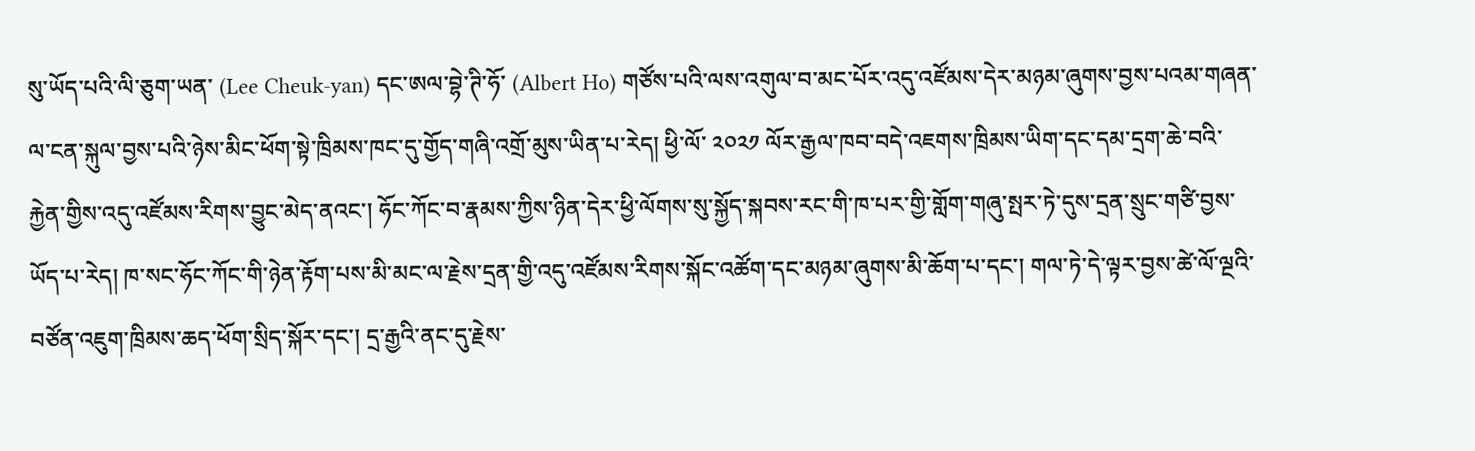སུ་ཡོད་པའི་ལི་ཅུག་ཡན་ (Lee Cheuk-yan) དང་ཨལ་བྷེ་ཊི་ཧོ་ (Albert Ho) གཙོས་པའི་ལས་འགུལ་བ་མང་པོར་འདུ་འཛོམས་དེར་མཉམ་ཞུགས་བྱས་པའམ་གཞན་ལ་ངན་སྐུལ་བྱས་པའི་ཉེས་མིང་ཕོག་སྟེ་ཁྲིམས་ཁང་དུ་གྱོད་གཞི་འགྲོ་མུས་ཡིན་པ་རེད། ཕྱི་ལོ་ ༢༠༢༡ ལོར་རྒྱལ་ཁབ་བདེ་འཇགས་ཁྲིམས་ཡིག་དང་དམ་དྲག་ཆེ་བའི་རྐྱེན་གྱིས་འདུ་འཛོམས་རིགས་བྱུང་མེད་ནའང་། ཧོང་ཀོང་བ་རྣམས་ཀྱིས་ཉིན་དེར་ཕྱི་ལོགས་སུ་སྐྱོད་སྐབས་རང་གི་ཁ་པར་གྱི་གློག་གཞུ་སྤར་ཏེ་དུས་དྲན་སྲུང་གཙི་བྱས་ཡོད་པ་རེད། ཁ་སང་ཧོང་ཀོང་གི་ཉེན་རྟོག་པས་མི་མང་ལ་རྗེས་དྲན་གྱི་འདུ་འཛོམས་རིགས་སྐོང་འཚོག་དང་མཉམ་ཞུགས་མི་ཆོག་པ་དང་། གལ་ཏེ་དེ་ལྟར་བྱས་ཚེ་ལོ་ལྔའི་བཙོན་འཇུག་ཁྲིམས་ཆད་ཕོག་སྲིད་སྐོར་དང་། དྲ་རྒྱའི་ནང་དུ་རྗེས་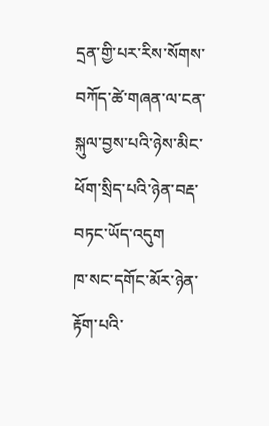དྲན་གྱི་པར་རིས་སོགས་བཀོད་ཚེ་གཞན་ལ་ངན་སྐུལ་བྱས་པའི་ཉེས་མིང་ཕོག་སྲིད་པའི་ཉེན་བརྡ་བཏང་ཡོད་འདུག
ཁ་སང་དགོང་མོར་ཉེན་རྟོག་པའི་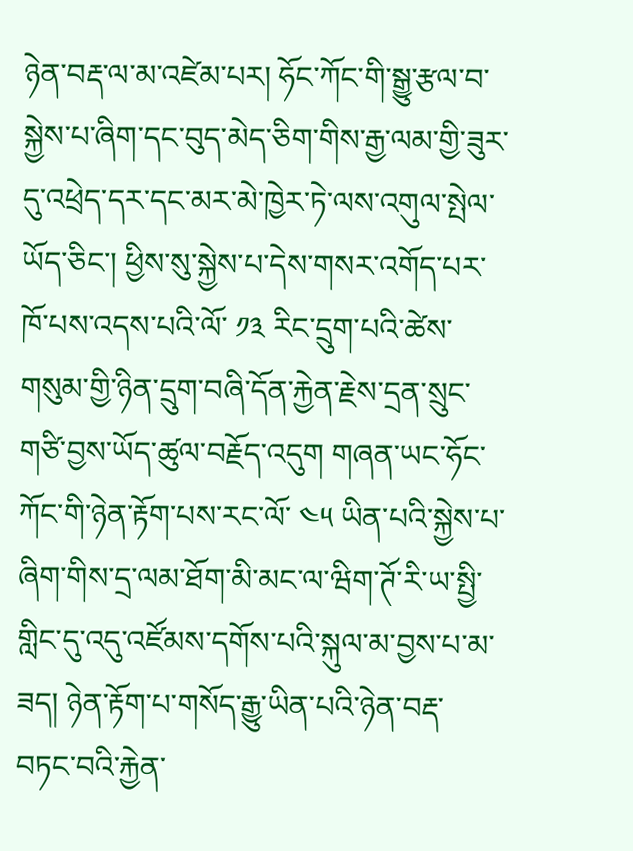ཉེན་བརྡ་ལ་མ་འཛེམ་པར། ཧོང་ཀོང་གི་སྒྱུ་རྩལ་བ་སྐྱེས་པ་ཞིག་དང་བུད་མེད་ཅིག་གིས་རྒྱ་ལམ་གྱི་ཟུར་དུ་འཕྲེད་དར་དང་མར་མེ་ཁྱེར་ཏེ་ལས་འགུལ་སྤེལ་ཡོད་ཅིང་། ཕྱིས་སུ་སྐྱེས་པ་དེས་གསར་འགོད་པར་ཁོ་པས་འདས་པའི་ལོ་ ༡༣ རིང་དྲུག་པའི་ཚེས་གསུམ་གྱི་ཉིན་དྲུག་བཞི་དོན་རྐྱེན་རྗེས་དྲན་སྲུང་གཙི་བྱས་ཡོད་ཚུལ་བརྗོད་འདུག གཞན་ཡང་ཧོང་ཀོང་གི་ཉེན་རྟོག་པས་རང་ལོ་ ༤༥ ཡིན་པའི་སྐྱེས་པ་ཞིག་གིས་དྲ་ལམ་ཐོག་མི་མང་ལ་ཝིག་ཊོ་རི་ཡ་སྤྱི་གླིང་དུ་འདུ་འཛོམས་དགོས་པའི་སྐུལ་མ་བྱས་པ་མ་ཟད། ཉེན་རྟོག་པ་གསོད་རྒྱུ་ཡིན་པའི་ཉེན་བརྡ་བཏང་བའི་རྐྱེན་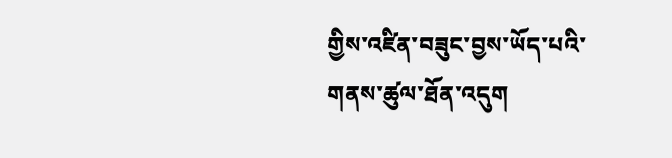གྱིས་འཛིན་བཟུང་བྱས་ཡོད་པའི་གནས་ཚུལ་ཐོན་འདུག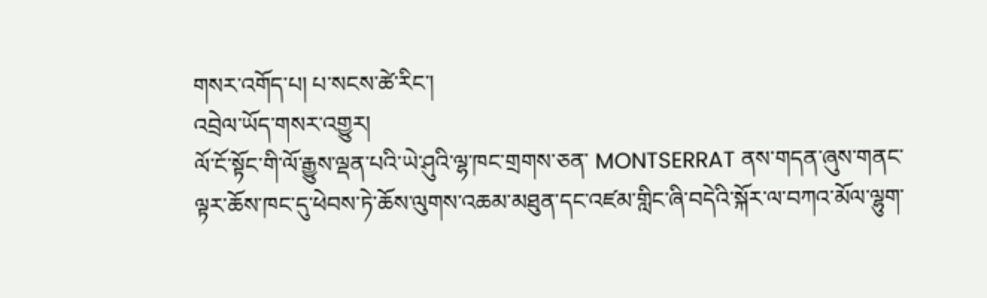གསར་འགོད་པ། པ་སངས་ཚེ་རིང་།
འབྲེལ་ཡོད་གསར་འགྱུར།
ལོ་ངོ་སྟོང་གི་ལོ་རྒྱུས་ལྡན་པའི་ཡེ་ཤུའི་ལྷ་ཁང་གྲགས་ཅན་ MONTSERRAT ནས་གདན་ཞུས་གནང་ལྟར་ཆོས་ཁང་དུ་ཕེབས་ཏེ་ཆོས་ལུགས་འཆམ་མཐུན་དང་འཛམ་གླིང་ཞི་བདེའི་སྐོར་ལ་བཀའ་མོལ་ལྷུག་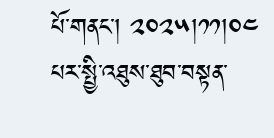པོ་གནང་། ༢༠༢༥།༡༡།༠༤ པར་སྤྱི་འཐུས་ཐུབ་བསྟན་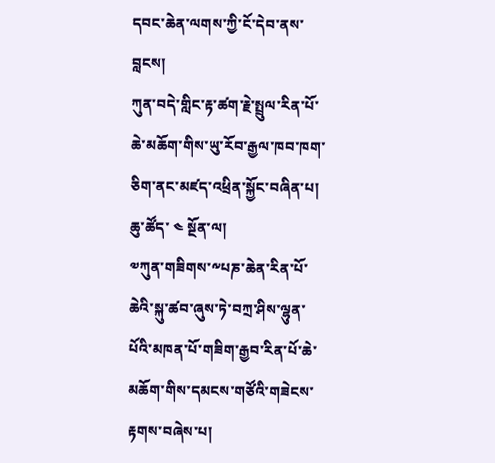དབང་ཆེན་ལགས་ཀྱི་ངོ་དེབ་ནས་བླངས།
ཀུན་བདེ་གླིང་རྟ་ཚག་རྗེ་སྤྲུལ་རིན་པོ་ཆེ་མཆོག་གིས་ཡུ་རོབ་རྒྱལ་ཁབ་ཁག་ཅིག་ནང་མཛད་འཕྲིན་སྐྱོང་བཞིན་པ།
ཆུ་ཚོད་ ༤ སྔོན་ལ།
༧ཀུན་གཟིགས་༸པཎ་ཆེན་རིན་པོ་ཆེའི་སྐུ་ཚབ་ཞུས་ཏེ་བཀྲ་ཤིས་ལྷུན་པོའི་མཁན་པོ་གཟིག་རྒྱབ་རིན་པོ་ཆེ་མཆོག་གིས་དམངས་གཙོའི་གཟེངས་རྟགས་བཞེས་པ།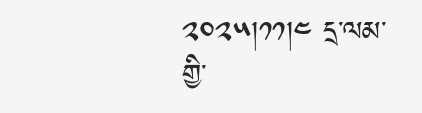༢༠༢༥།༡༡།༤ དྲ་ལམ་གྱི་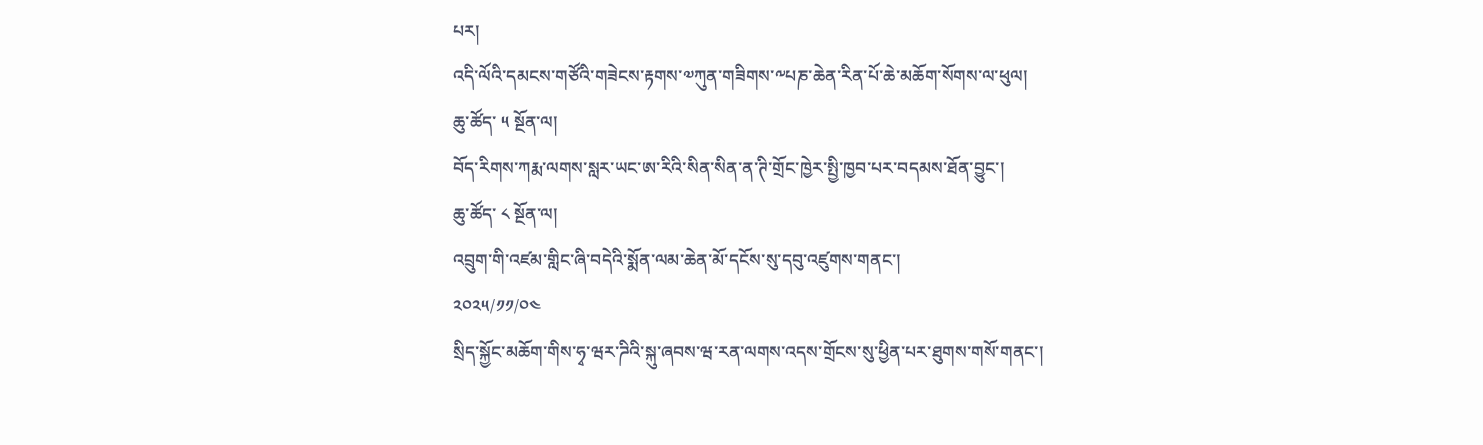པར།
འདི་ལོའི་དམངས་གཙོའི་གཟེངས་རྟགས་༧ཀུན་གཟིགས་༸པཎ་ཆེན་རིན་པོ་ཆེ་མཆོག་སོགས་ལ་ཕུལ།
ཆུ་ཚོད་ ༥ སྔོན་ལ།
བོད་རིགས་ཀརྨ་ལགས་སླར་ཡང་ཨ་རིའི་སིན་སིན་ན་ཊི་གྲོང་ཁྱེར་སྤྱི་ཁྱབ་པར་བདམས་ཐོན་བྱུང་།
ཆུ་ཚོད་ ༨ སྔོན་ལ།
འབྲུག་གི་འཛམ་གླིང་ཞི་བདེའི་སྨོན་ལམ་ཆེན་མོ་དངོས་སུ་དབུ་འཛུགས་གནང་།
༢༠༢༥/༡༡/༠༤
སྲིད་སྐྱོང་མཆོག་གིས་ཧྭ་ཝར་ཌིའི་སྐུ་ཞབས་ཝ་རན་ལགས་འདས་གྲོངས་སུ་ཕྱིན་པར་ཐུགས་གསོ་གནང་།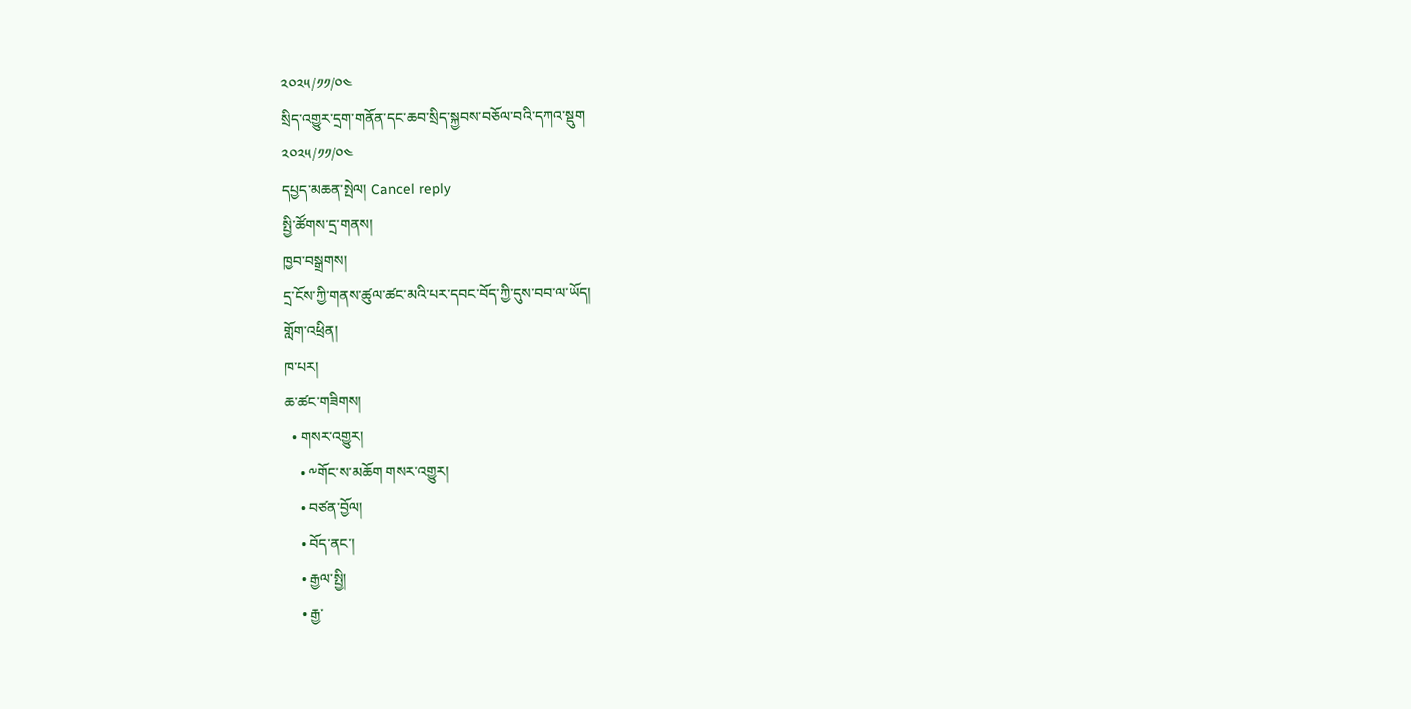༢༠༢༥/༡༡/༠༤
སྲིད་འགྱུར་དྲག་གནོན་དང་ཆབ་སྲིད་སྐྱབས་བཅོལ་བའི་དཀའ་སྡུག
༢༠༢༥/༡༡/༠༤
དཔྱད་མཆན་སྤེལ། Cancel reply
སྤྱི་ཚོགས་དྲ་གནས།
ཁྱབ་བསྒྲགས།
དྲ་ངོས་ཀྱི་གནས་ཚུལ་ཚང་མའི་པར་དབང་བོད་ཀྱི་དུས་བབ་ལ་ཡོད།
གློག་འཕྲིན།
ཁ་པར།
ཆ་ཚང་གཟིགས།
  • གསར་འགྱུར།
    • ༸གོང་ས་མཆོག གསར་འགྱུར།
    • བཙན་བྱོལ།
    • བོད་ནང་།
    • རྒྱལ་སྤྱི།
    • རྒྱ་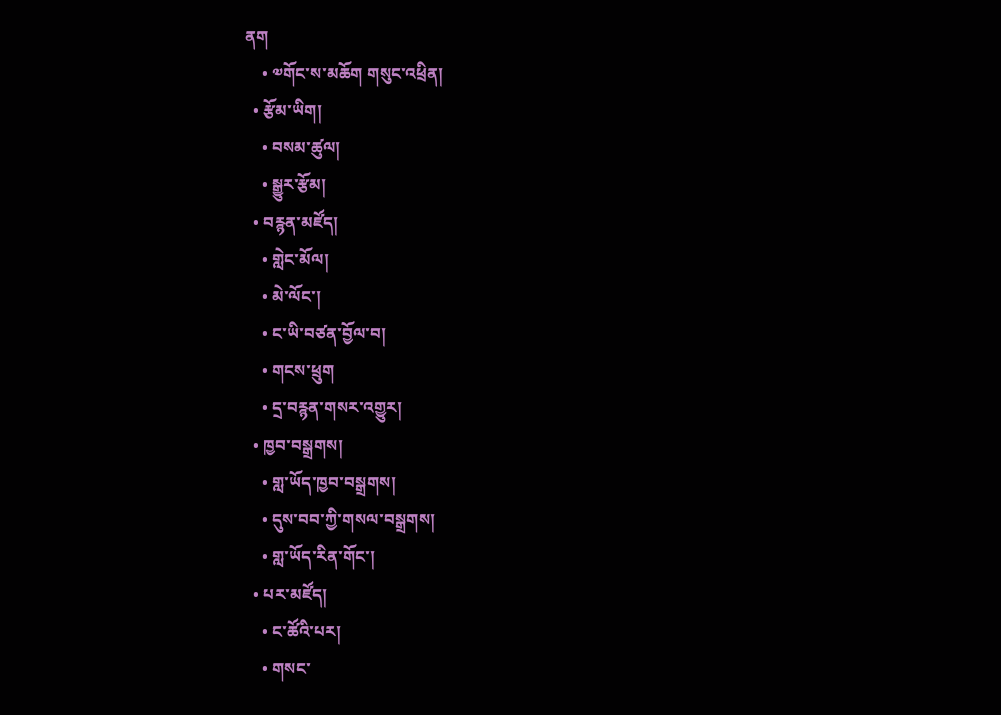ནག
    • ༧གོང་ས་མཆོག གསུང་འཕྲིན།
  • རྩོམ་ཡིག།
    • བསམ་ཚུལ།
    • སྒྱུར་རྩོམ།
  • བརྙན་མཛོད།
    • གླེང་མོལ།
    • མེ་ལོང་།
    • ང་ཡི་བཙན་བྱོལ་བ།
    • གངས་ཕྲུག
    • དྲ་བརྙན་གསར་འགྱུར།
  • ཁྱབ་བསྒྲགས།
    • གླ་ཡོད་ཁྱབ་བསྒྲགས།
    • དུས་བབ་ཀྱི་གསལ་བསྒྲགས།
    • གླ་ཡོད་རིན་གོང་།
  • པར་མཛོད།
    • ང་ཚོའི་པར།
    • གསང་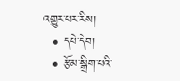འགྱུར་པར་རིས།
  • དཔེ་དེབ།
  • རྩོམ་སྒྲིག་པའི་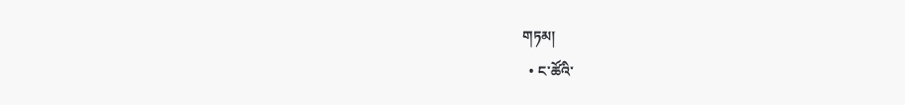གཏམ།
  • ང་ཚོའི་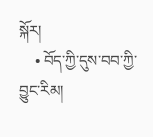སྐོར།
    • བོད་ཀྱི་དུས་བབ་ཀྱི་བྱུང་རིམ།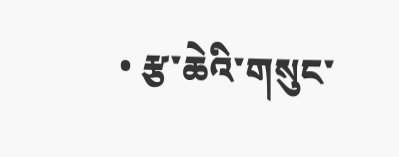• རྩ་ཆེའི་གསུང་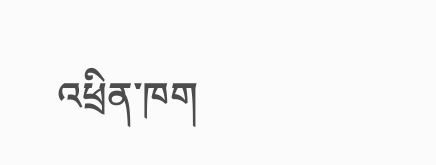འཕྲིན་ཁག